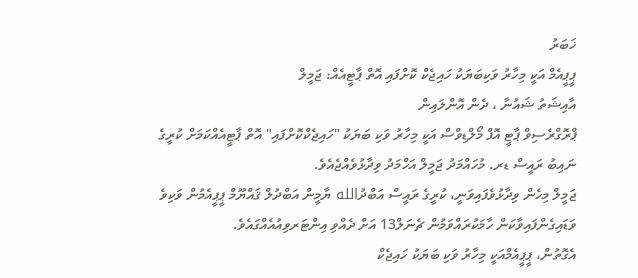ޚަބަރު
ޕީޕީއެމް އަކީ މިހާރު ވަކިބަޔަކު ހައިޖެކް ކޮށްފައި އޮތް ޕާޓީއެއް: ޖަމީލް
އާއިޝަތު ޝައުނާ ، ދެން އޮންލައިން
ޕްރޮގްރެސިވް ޕާޓީ އޮފް މޯލްޑިވްސް އަކީ މިހާރު ވަކި ބަޔަކު "ހައިޖެކްކޮށްފައި" އޮތް ޕާޓީއެއްކަމަށް ކުރީގެ ނައިބު ރައީސް ޑރ. މުހައްމަދު ޖަމީލް އަހްމަދު ވިދާޅުވެއްޖެއެވެ.
ޖަމީލް މިހެން ވިދާޅުވެފައިވަނީ، ކުރީގެ ރައީސް އަބްދުالله ޔާމީން އަބްދުލް ޤައްޔޫމް ޕީޕީއެމުން ވަކިވެ ވަޑައިގެންފައިވާކަން ހާމަކުރައްވަމުން ޗެނަލް13 އަށް ދެއްވި އިންޓަރވިއުއެއްގައެވެ.
އެގޮތުން، ޕީޕީއެމްއަކީ މިހާރު ވަކި ބަޔަކު ހައިޖެކް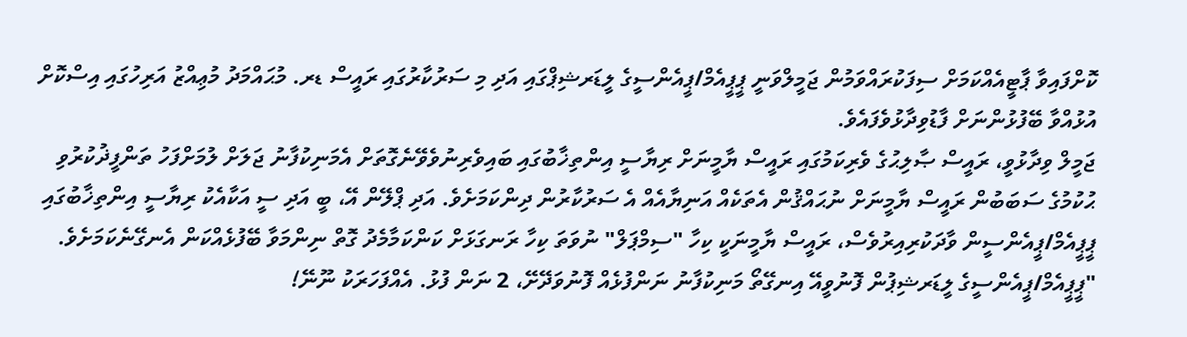ކޮށްފައިވާ ޕާޓީއެއްކަމަށް ސިފަކުރައްވަމުން ޖަމީލްވަނީ ޕީޕީއެމް/ޕީއެންސީގެ ލީޑަރޝިޕްގައި އަދި މި ސަރުކާރުގައި ރައީސް ޑރ. މުޙައްމަދު މުޢިއްޒު އަރިހުގައި އިސްކޮށް އުޅުއްވާ ބޭފުޅުންނަށް ފާޑުވިދާޅުވެފައެވެ.
ޖަމީލް ވިދާޅުވީ، ރައީސް ޞާލިޙުގެ ވެރިކަމުގައި ރައީސް ޔާމީނަށް ރިޔާސީ އިންތިޚާބުގައި ބައިވެރިނުވެވޭނެގޮތަށް އެމަނިކުފާނު ޖަލަށް ލުމަށްފަހު ތަންފީޛުކުރުވި ޙުކުމުގެ ސަބަބުން ރައީސް ޔާމީނަށް ނުޙައްޤުން އެތަކެއް އަނިޔާއެއް އެ ސަރުކާރުން ދިންކަމަށެވެ. އަދި ޕްލޭން އޭ، ބީ އަދި ސީ އަކާއެކު ރިޔާސީ އިންތިޚާބުގައި ޕީޕީއެމް/ޕީއެންސީން ވާދަކުރިއިރުވެސް، ރައީސް ޔާމީނަކީ ކިހާ "ސިމްޕަލް" ނުވަތަ ކިހާ ރަނގަޅަށް ކަންކަމާމެދު ގޮތް ނިންމަވާ ބޭފުޅެއްކަން އެނގޭނެކަމަށެވެ.
"ޕީޕީއެމް/ޕީއެންސީގެ ލީޑަރޝިޕުން ފޮނުވީއޭ އިނގޭތޯ މަނިކުފާނު ނަންފުޅެއް ފޮނުވަދޭށޭ، 2 ނަން ފުޅު. އެއްފަހަރަކު ނޫނޭ!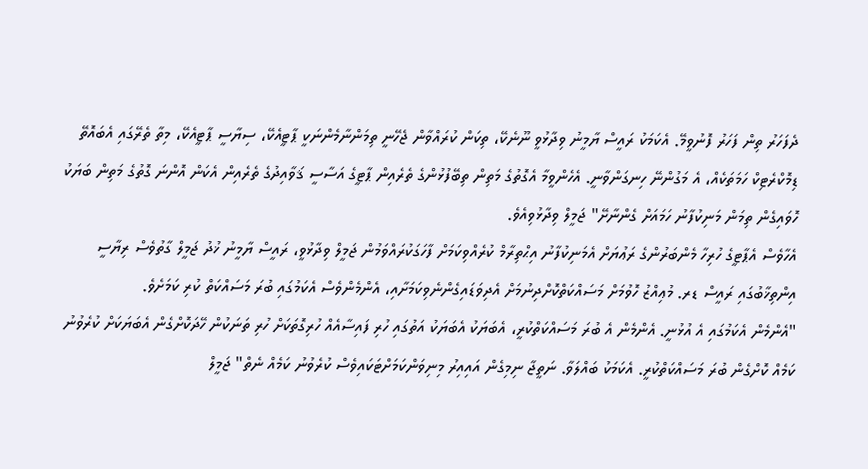ދެފަހަރު ތިން ފަހަރު ފޮނުވީމޭ. އެކަމަކު ރައީސް ޔާމީނު ވިދާޅުވީ ނޫނެކޭ، ތިކަން ކުރައްވާން ޖެހޭނީ ތިމަންނާމެންނަކީ ޕާޓީއެކޭ، ސިޔާސީ ޕާޓީއެކޭ، މިތާ ތެރޭގައި އެބައޮތޭ ޑިމޮކްރެޓިކް ހަމަތަކެއް، އެ މަގުންނޭ ހިނގަންވާނީ. އެހެންވީމާ އެގޮތުގެ މަތިން ތިބޭފުޅުންގެ ތެރެއިން ޕާޓީގެ އަސާސީ ޤަވާއިދުގެ ތެރެއިން އެކަން އޮންނަ ގޮތުގެ މަތިން ބަޔަކު ހޮވައިގެން ތިމަން މަނިކުފާނު ހަމައަށް ގެންނާށޭ" ޖަމީލް ވިދާޅުވިއެވެ.
އެހާވެސް އެޕާޓީގެ ހުރިހާ މެންބަރުންގެ ރަޢުޔަށް އެމަނިކުފާނު އިޙްތިރާމް ކުރެއްވިކަމަށް ފާހަގަކުރައްވަމުން ޖަމީލް ވިދާޅުވީ، ރައީސް ޔާމީނު ޚުދު ޖަމީލް ގާތުވެސް ރިޔާސީ އިންތިޚާބުގައި ރައީސް ޑރ. މުޢިއްޒު ހޮވުމަށް މަސައްކަތްކޮށްދިނުމަށް އެދިވަޑައިގެންނެވިކަމަށާއި، އެންމެންވެސް އެކަމުގައި ބުރަ މަސައްކަތް ކުރި ކަމަށެވެ.
"އެންމެން އެކަމުގައި އެ އުޅުނީ. އެންމެން އެ ބުރަ މަސައްކަތްކުރީ، އެބަޔަކު އެބަޔަކު އަތުގައި ހުރި ފައިސާއެއް ހުރިގޮތަކަށް ހުރި ތަނަކުން ހޭދަކޮށްގެން އެބަޔަކަށް ކުރެވުނު ކަމެއް ކޮށްގެން ބުރަ މަސައްކަތްކުރީ. އެކަމަކު ބައްލަވާ. ނަތީޖާ ނިމިގެން އައިއިރު މިނިވަންކަމަށްޓަކައިވެސް ކުރެވުނު ކަމެއް ނެތް" ޖަމީލް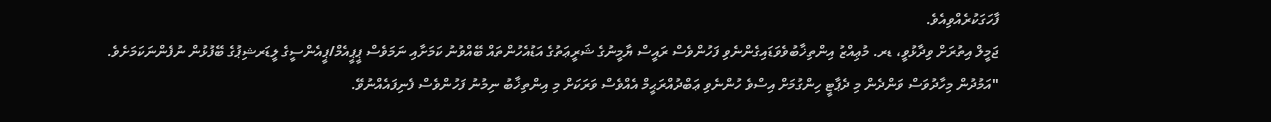ފާހަގަކުރެއްވިއެވެ.
ޖަމީލް އިތުރަށް ވިދާޅުވީ، ޑރ. މުޢިއްޒު އިންތިޚާބުވެވަޑައިގެންނެވި ފަހުންވެސް ރައީސް ޔާމީނުގެ ޝަރީޢަތުގެ އަޑުއެހުންތައް ބޭއްވުނު ކަމަށާއި ނަމަވެސް ޕީޕީއެމް/ޕީއެންސީގެ ލީޑަރޝިޕުގެ ބޭފުޅުން ނުފެންނަކަމަށެވެ.
"އަމުދުން މިހާދުވަސް ވަންދެން މި ދެޕާޓީ ހިންގުމަށް އިސްވެ ހުންނެވި ޢަބްދުއްރަޙީމް އެއްވެސް ވަރަކަށް މި އިންތިޚާބު ނިމުނު ފަހުންވެސް ފެނިފައެއްނުވޭ.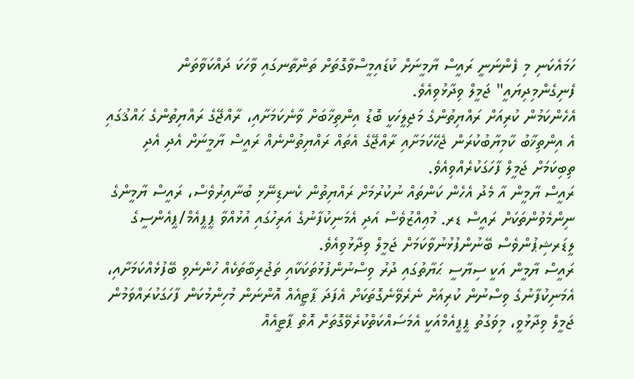ހަމައެކަނި މި ފެންނަނީ ރައީސް ޔާމީނަށް ކުޑައިމީސްވާގޮތަށް ތަންތާނގައި ވާހަކަ ދައްކަވާތަން ފެނިގެންމިދިޔައީ" ޖަމީލް ވިދާޅުވިއެވެ.
އެހެންކަމުން ކުރިއަށް ރައްޔިތުންގެ މަޖިލީހަކީ ބޮޑު އިންތިޚާބަށް ވާނެކަމަށާއި، ރާއްޖޭގެ ރައްޔިތުންގެ ޙައްޤުގައި އެ އިންތިޚާބު ކާމިޔާބުކުރަން ޖެހޭކަމަށާއި ރާއްޖޭގެ އެތައް ރައްޔިތުންނެއް ރައީސް ޔާމީނަށް އެދި އެދި ތިބިކަމަށް ޖަމީލް ފާހަގަކުރެއްވިއެވެ.
ރައީސް ޔާމީން އާ މެދު އެހެން ކަންތައް ނުކުރުމަށް ރައްޔިތުން ކެނޑިނޭޅި ބުނާއިރުވެސް، ރައީސް ޔާމީންގެ ނިންމެވުންތަކަށް ރައީސް ޑރ. މުޢިއްޒުވެސް އަދި އެމަނިކުފާނުގެ އަރިހުގައި އުޅުއްވާ ޕީޕީއެމް/ޕީއެންސީގެ ލީޑަރޝިޕުންވެސް ބޭނުންފުޅުނުވާކަމަށް ޖަމީލް ވިދާޅުވިއެވެ.
ރައީސް ޔާމީން އަކީ ސިޔާސީ ޙަޔާތުގައި ދުރު ވިސްނުންފުޅުތަކަކާއި ތަޖުރިބާތަކެއް ހުންނެވި ބޭފުޅެއްކަމަށާއި، އެމަނިކުފާނުގެ ވިސްނުން ކުރިއަށް ނެރެވޭނެގޮތަކަށް އެފަދަ ޕާޓީއެއް އޮންނަން މުހިންމުކަން ފާހަގަކުރައްވަމުން ޖަމީލް ވިދާޅުވީ، މިވަގުތު ޕީޕީއެމްއަކީ އެމަސައްކަތްކުރެވޭގޮތަށް އޮތް ޕާޓީއެއް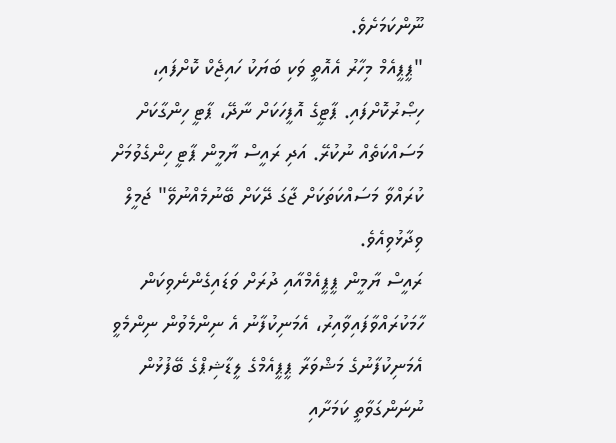ނޫންކަމަށެވެ.
"ޕީޕީއެމް މިހާރު އެއޮތީ ވަކި ބަޔަކު ހައިޖެކް ކޮށްފައި، ހިޞޯރުކޮށްފައި. ޕާޓީގެ އޮފީހަކަށް ނާދޭ، ޕާޓީ ހިންގާކަށް މަސައްކަތެއް ނުކުރޭ. އަދި ރައީސް ޔާމީން ޕާޓީ ހިންގެވުމަށް ކުރައްވާ މަސައްކަތަކަށް ޖާގަ ދޭކަށް ބޭނުމެއްނުވޭ" ޖަމީލް ވިދާޅުވިއެވެ.
ރައީސް ޔާމީން ޕީޕީއެމްއާއި ދުރަށް ވަޑައިގެންނެވިކަން ހާމަކުރައްވާފައިވާއިރު، އެމަނިކުފާނު އެ ނިންމެވުން ނިންމެވީ އެމަނިކުފާނުގެ މަޝްވަރާ ޕީޕީއެމްގެ ލީޑާޝިޕްގެ ބޭފުޅުން ނުނަންގަވާތީ ކަމަށާއި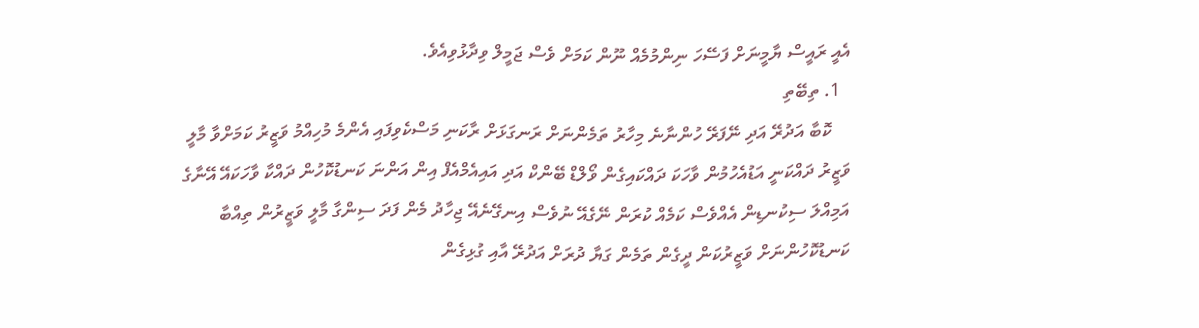އެއީ ރައީސް ޔާމީނަށް ފަސޭހަ ނިންމުމެއް ނޫން ކަމަށް ވެސް ޖަމީލް ވިދާޅުވިއެވެ.
  1. ތިބޭތި
    ކޮބާ އަދުރޭ އަދި ނޭފަރޭ ހުންނާނެ މިހާރު ތަމެންނަށް ރަނގަޅަށް ރާކަނި މަސްކެވިފައި އެންމެ މުހިއްމު ވަޒީރު ކަމަށްވާ މާލީ ވަޒީރު ދައްކަނީ އަޑުއެހުމުން ވާހަކަ ދައްކައިގެން ވޯލްޑް ބޭންކް އަދި އައިއެމްއެފް އިން އަންނަ ކަނޑުކޮހުން ދައްކާ ވާހަކައޭ އޭނާގެ އަމިއްލަ ސިކުނޑިން އެއްވެސް ކަމެއް ކުރަން ނޭގެއޭ ނުވެސް އިނގޭނެއޭ ޖިހާދު މެން ފަދަ ސިންގާ މާލީ ވަޒީރުން ތިއްބާ ކަނޑުކޮހުންނަށް ވަޒީރުކަން ދީގެން ތަމެން ގަޔާ ދުރަށް އަދުރޭ އާއި ގުޅިގެން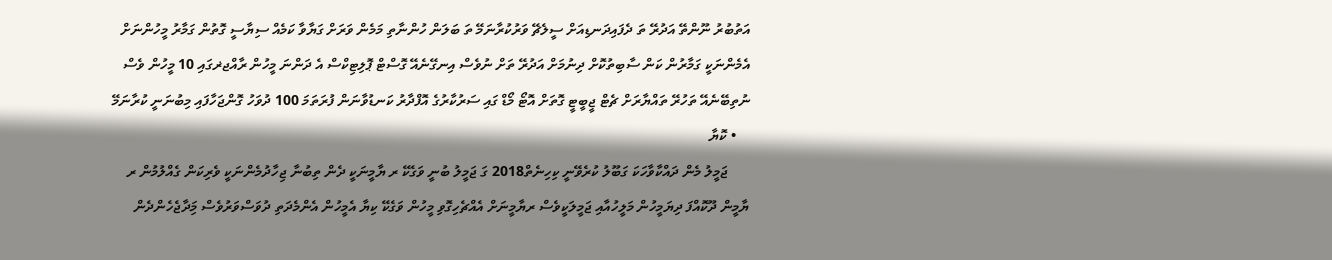އަތުބުރު ނޫންތޭ އަދުރޭ ތަ ދެފައިދަނޑިއަށް ސީލެޗޭ ވަރުކުރާނަމޭ ތަ ބަލަން ހުންނާތި މަމެން ވަރަށް ގަޔާވާ ކަމެއް ސިޔާސީ ގޮތުން ގަމާރު މީހުންނަށް އެމެންނަކީ ގަމާރުން ކަން ސާބިތުކޮށް ދިނުމަށް އަދުރޭ ތަށް ނުވެސް އިނގޭނެއޭ ގޮސްޓް ޕޮލިޓިކްސް އެ ދަންނަ މީހުން ރާއްޖޜގައި 10 މީހުން ވެސް ނުތިބޭނެއޭ ތަހުރޭ ތައްޔާރަށް ޗެޓް ޖީބީޓީ ގޮތަށް އޮޓޯ މޯޑް ގައި ސަރުކާރުގެ އޮފްދާރު ކަނޑުވާނަން ފުރަތަމަ 100 ދުވަހު ގޮންޖަހާފައި މިބުނަނީ ކުރާނަމޭ
    • ކޮޔާ
      ޖަމީލު މެން ދައްކާވާހަކަ ގަބޫލު ކުރެވޭނީ ކިހިނެތް2018 ގަ ޖަމީލު ބުނީ ވަގެކޭ ރ ޔާމީނަކީ ދެން ތިބުނާ ޖިހާދުމެންނަކީ ވެރިކަން ގެއްލުމުން ރ ޔާމީން ދޫކޮއްފަ ދިޔަމީހުން މަލީހުއާއި ޖަމީލަކީވެސް ރޔާމީނަށް އެއްޗެހިގޮވި މީހުން ވަގެކޭ ކިޔާ އެމީހުން އެންމެދަތި ދުވަސްވަރުވެސް މިަދާޖެހެންދެން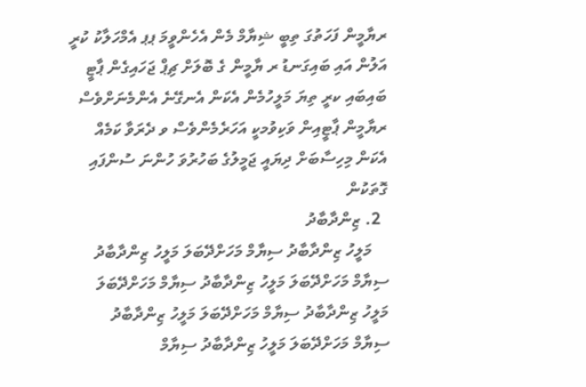ރޔާމީން ފަހަތުގަ ތިބީ ޝިޔާމް މެން އެހެންވީމަ ޕޕ އެމްހަލާކު ކުރީ އަލުން އައި ބައިގަނޑު ރ ޔާމީން ގެ ބޮލަށް ޗިޕް ޖަހައިގެން ޕާޓީ ބައިބައި ކރީ ތިޔަ މަލީހުމެން އެކަން އެނގޭނެ އެންމެނަށްވެސް ރޔާމީން ޕާޓީއިން ވަކިވުމކީ އަހަރެމެންވެސް ވ ދެރަވާ ކަމެއް އެކަން މިހިސާބަށް ދިޔައީ ޖަމީލުގެ ބަހުރުވަ ހުންނަ ސުންފައި ގޮތަކުން
  2. ޒިންދާބާދު
    މަލީހު ޒިންދާބާދު ސިޔާމް މަހަށްދޭބަލަ މަލީހު ޒިންދާބާދު ސިޔާމް މަހަށްދޭބަލަ މަލީހު ޒިންދާބާދު ސިޔާމް މަހަށްދޭބަލަ މަލީހު ޒިންދާބާދު ސިޔާމް މަހަށްދޭބަލަ މަލީހު ޒިންދާބާދު ސިޔާމް މަހަށްދޭބަލަ މަލީހު ޒިންދާބާދު ސިޔާމް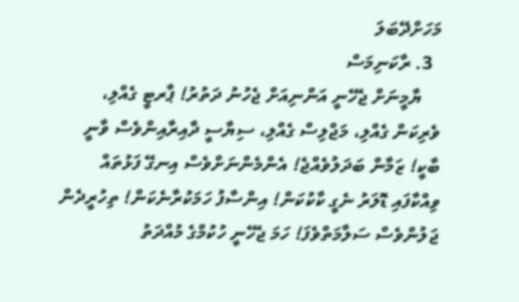މަހަށްދޭބަލަ
  3. ރާކަނިމަސް
    ޔާމީނަށް ޖެހޭނީ އަންނިއަށް ޖެހުނު ދަތުރު! ޕާރޓީ ގެއްލި، ވެރިކަން ގެއްލި، މަޖްލިސް ގެއްލި، ސިޔާސީ ދާއިރާއިންވެސް ވާނީ ބާކީ! ޒަމާން ބަދަލުވެއްޖެ! އެންމެންނަށްވެސް އިނގޭ ފަޅުތައް ވިއްކާފައި ޑޮލަރު ނެގީ ކާކުކަން! އިންސާފު ހަމަކުރާނެކަން! ތިހުރީދެން ޖަލުންވެސް ސަލާމަތްވެފަ! ހަމަ ޖެހޭނީ ހުކުމްގެ މުއްދަތު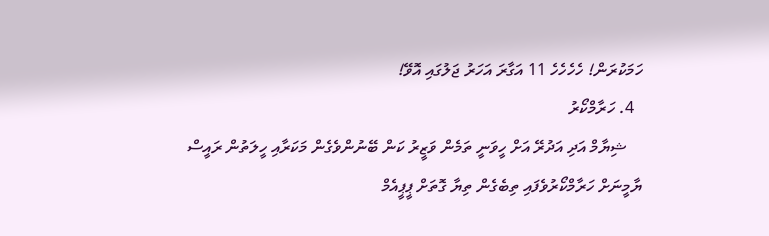ހަމަކުރަން! ހެހެހެހެ 11 އަގާރަ އަހަރު ޖަލުގައި އޮވޭ!
  4. ހަރާމްކޯރު
    ޝިޔާމް އަދި އަދުރޭ އަށް ހީވަނީ ތަމެން ވަޒީރު ކަން ބޭނުންވެގެން މަކަރާއި ހީލަތުން ރައީސް ޔާމީނަށް ހަރާމްކޯރުވެފައި ތިބެގެން ތިޔާ ގޮތަށް ޕީޕީއެމް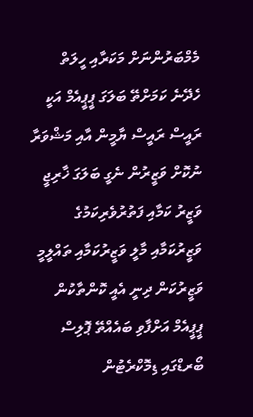މެމްބަރުންނަށް މަކަރާއި ހީލަތް ހެދޭނެ ކަމަށްތޭ ބަލަގަ ޕީޕީއެމް އަކީ ރައީސް ރައީސް ޔާމީން އާއި މަޝްވަރާ ނުކޮށް ވަޒީރުން ނެގީ ބަލަގަ ޚާރިޖީ ވަޒީރު ކަމާއި ފަތުރުވެރިކަމުގެ ވަޒީރުކަމާއި މާލީ ވަޒީރުކަމާއި ތައްލީމީ ވަޒީރުކަން ދިނީ އެއީ ކޮންތާކުން ޕީޕީއެމް އަށްފާވި ބައެއްތޭ ޕޮލިސް ބޯރޑްގައި ޑިމޮކްރެޓުން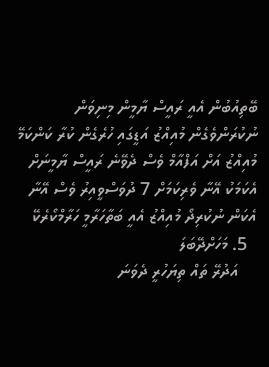ބޭތިއުބުން އެއީ ރައީސް ޔާމީން މިނިވަން ނުކުރަންވެގެން މުއިއްޒު އަޑީގައި ހުރެގެން ކުރާ ކަންކަމޭ މުއިއްޒު އަށް އަފްއާމް ވެސް ދެވޭނެ ރައީސް ޔާމީނަށް އެކަމަކު އޭނާ ވެރިކަމަށް 7 ދުވަސްވީއިރު ވެސް އޭނާ އެކަން ނުކުރިދޯ މުއިއްޒު އެއީ ބަތާހަރާމީ ހަރާމްކޯރެކޭ
  5. މަހަށްދޭބަލަ
    އަދުރޭ ތައް ތިޔަހުރީ ދެވަނަ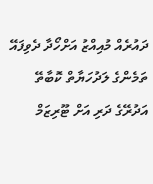ދައުރެއް މުއިއްޒު އަށްހޯދާ ދެވިފައޭ ތަމެންގެ ލަދުހަޔާތް ކޮބާތޭ އަދުރޭގެ ދަރި އަށް ޓޫރިޒަމް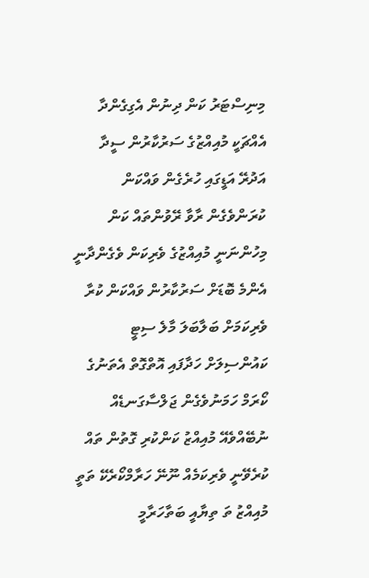މިނިސްޓަރު ކަން ދިނުން އެގިގެންދާ އެއްޗަކީ މުއިއްޒުގެ ސަރުކާރުން ސީދާ އަދުރޭ އަޑީގައި ހުރެގެން ވައްކަން ކުރަންވެގެން ރާވާ ރޭވުންތައް ކަން މިހުންނަނީ މުއިއްޒުގެ ވެރިކަން ވެގެންދާނީ އެންމެ ބޮޑަށް ސަރުކާރުން ވައްކަން ކުރާ ވެރިކަމަށް ބަލާބަލަ މާލެ ސިޓީ ކައުންސިލަށް ހަދާފައި އޮތްގޮތް އެތަނުގެ ކޯރަމް ހަމަނުވެގެން ޖަލްސާގަނޑެއް ނުބޭއްވެއޭ މުއިއްޒު ކަންކުރި ގޮތުން ތައް ކުރެވޭނީ ވެރިކަމެއް ނޫނޭ ހަރާމްކޯރެކޭ ތަތީ މުއިއްޒު ތަ ތިޔާއީ ބަތާހަރާމީ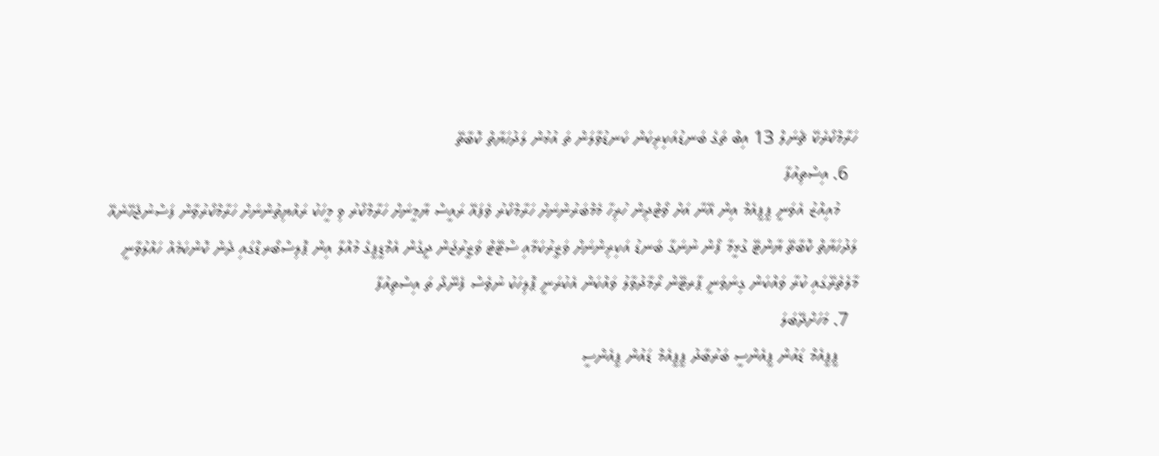ހަރާމްކޯރެކޭ ޗެނަލް 13 އިބް ތަގެ ބަނޑުއަކިރިކަން ކަނޑުވާލަން ތަ އުޅުން ލަދުހަޔާތް ކޮބާތޭ
  6. އިސްތިއުފާ
    މުއިއްޒު އެވަނީ ޕީޕީއެމް އިން އޭނާ އަށް ވޯޓްދިން ހުރިހާ މެމްބަރުންނަށް ހަރާމްކޯރު ވެފައޭ ރައީސް ޔާމީނަށް ހަރާމްކޯރު ވި މީހަކު ރައްޔިތުންނަށް ހަރާމްކޯރުވާން ފަސްނުޖެހޭނެއޭ ލަދުހަޔާތް ކޮބާތޭ ޔާންޓޭ ގުޅީމާ ފޯން ނުނަގާ ބަނޑު އަކިރިންނަށް ވަޒީރުކަމާއި ސްޓޭޓް ވަޒީރުޖަން ދީގެން އެމްޑީޕީގެ މުއްލާ އިން ޕޮލިސްބޯރޑްގައި ދެން ކޮންކަމެއް ހައްލުވާނީ މާލެތެރޭގައި ކުރާ ވައްކަން ގިނަވަނީ ޕާރޓޭން ރޯމާދުވާލު ވައްކަން އެކުރަނީ ޕޮލިހަކު ނުވެސް ފެނޭދޯ ތަ އިސްތިއުފާ
  7. މަހަށްދޭބަލަ
    ޕީޕީއެމް ޑައުން ޕީއެންސީ ބަރުބާދު ޕީޕީއެމް ޑައުން ޕީއެންސީ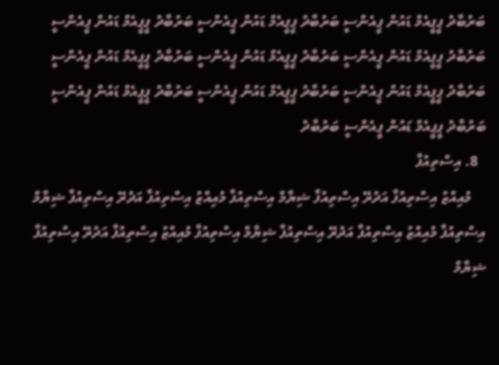ބަރުބާދު ޕީޕީއެމް ޑައުން ޕީއެންސީ ބަރުބާދު ޕީޕީއެމް ޑައުން ޕީއެންސީ ބަރުބާދު ޕީޕީއެމް ޑައުން ޕީއެންސީ ބަރުބާދު ޕީޕީއެމް ޑައުން ޕީއެންސީ ބަރުބާދު ޕީޕީއެމް ޑައުން ޕީއެންސީ ބަރުބާދު ޕީޕީއެމް ޑައުން ޕީއެންސީ ބަރުބާދު ޕީޕީއެމް ޑައުން ޕީއެންސީ ބަރުބާދު ޕީޕީއެމް ޑައުން ޕީއެންސީ ބަރުބާދު ޕީޕީއެމް ޑައުން ޕީއެންސީ ބަރުބާދު ޕީޕީއެމް ޑައުން ޕީއެންސީ ބަރުބާދު
  8. އިސްތިއުފާ
    މުއިއްޒު އިސްތިއުފާ އަދުރޭ އިސްތިއުފާ ޝިޔާމް އިސްތިއުފާ މުއިއްޒު އިސްތިއުފާ އަދުރޭ އިސްތިއުފާ ޝިޔާމް އިސްތިއުފާ މުއިއްޒު އިސްތިއުފާ އަދުރޭ އިސްތިއުފާ ޝިޔާމް އިސްތިއުފާ މުއިއްޒު އިސްތިއުފާ އަދުރޭ އިސްތިއުފާ ޝިޔާމް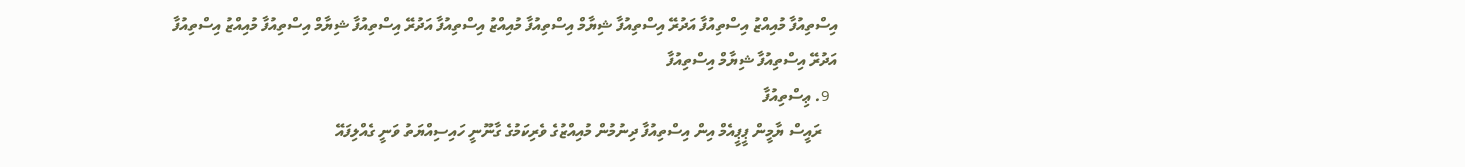އިސްތިއުފާ މުއިއްޒު އިސްތިއުފާ އަދުރޭ އިސްތިއުފާ ޝިޔާމް އިސްތިއުފާ މުއިއްޒު އިސްތިއުފާ އަދުރޭ އިސްތިއުފާ ޝިޔާމް އިސްތިއުފާ މުއިއްޒު އިސްތިއުފާ އަދުރޭ އިސްތިއުފާ ޝިޔާމް އިސްތިއުފާ
  9. ޢިސްތިއުފާ
    ރައީސް ޔާމީން ޕީޕީއެމް އިން އިސްތިއުފާ ދިނުމުން މުއިއްޒުގެ ވެރިކަމުގެ ގާނޫނީ ހައިސިއްޔަތު ވަނީ ގެއްލިފައޭ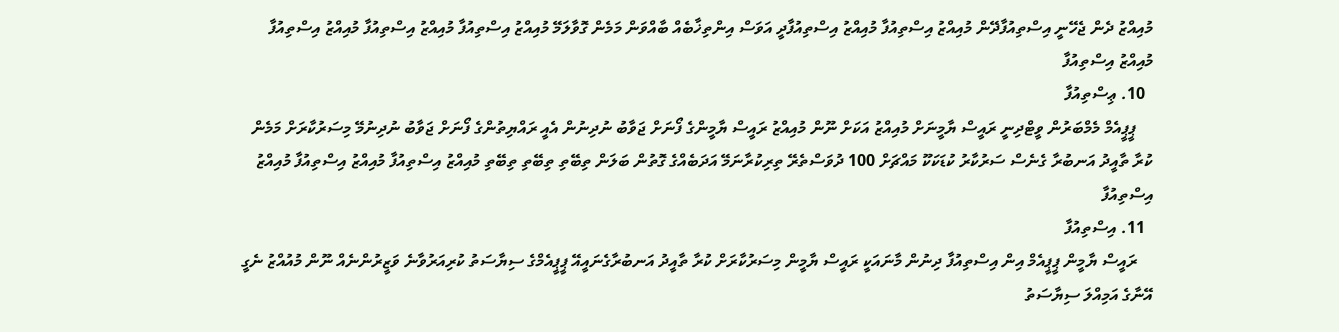މުއިއްޒު ދެން ޖެހޭނީ އިސްތިއުފާދޭން މުއިއްޒު އިސްތިއުފާ މުއިއްޒު އިސްތިއުފާދީ އަވަސް އިންތިޚާބެއް ބާއްވަން މަމެން ގޮވާލަމޭ މުއިއްޒު އިސްތިއުފާ މުއިއްޒު އިސްތިއުފާ މުއިއްޒު އިސްތިއުފާ މުއިއްޒު އިސްތިއުފާ
  10. ޢިސްތިއުފާ
    ޕީޕީއެމް މެމްބަރުން ވީޓްދިނީ ރައީސް ޔާމީނަށް މުއިއްޒު އަކަށް ނޫން މުއިއްޒު ރައީސް ޔާމީންގެ ފޯނަށް ޖަވާބު ނުދިނުން އެއީ ރައްޔިތުންގެ ފޯނަށް ޖަވާބު ނުދިނުމޭ މިސަރުކާރަށް މަމެން ކުރާ ތާއީދު އަނބުރާ ގެނެސް ސަރުކާރު ކުޑަކަކޫ މައްޗަށް 100 ދުވަސްތެރޭ ތިރިކުރާނަމޭ އަދަބެއްގެ ގޮތުން ބަލަން ތިބޭތި ތިބޭތި ތިބޭތި މުއިއްޒު އިސްތިއުފާ މުއިއްޒު އިސްތިއުފާ މުއިއްޒު އިސްތިއުފާ
  11. އިސްތިއުފާ
    ރައީސް ޔާމީން ޕީޕީއެމް އިން އިސްތިއުފާ ދިނުން މާނައަކީ ރައީސް ޔާމީން މިސަރުކާރަށް ކުރާ ތާއީދު އަނބުރާގެނައީއޭ ޕީޕީއެމްގެ ސިޔާސަތު ކުރިއަރުވާނެ ވަޒީރުންނެއް ނޫން މުއުއްޒު ނެގީ އޭނާގެ އަމިއްލަ ސިޔާސަތު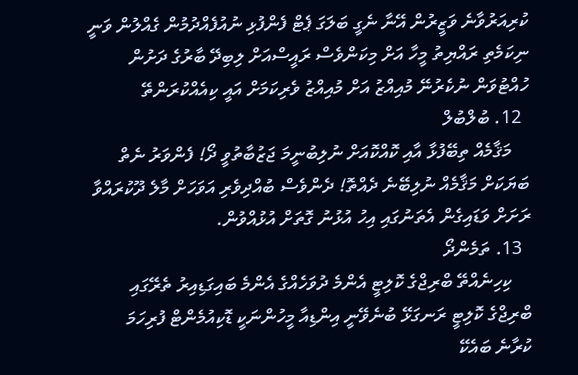ކުރިއަރުވާނެ ވަޒީރުން އޭނާ ނެގީ ބަލަގަ ޕެޓް ފެންފުޅި ނުއުފެއްދުމުން ގެއްލުން ވަނީ ނިކަމެތި ރައްޔިތު މީހާ އަށް މިކަންވެސް ރައީސްއަށް ލިބިދޭ ބާރުގެ ދަށުން ހުއްޓުވަން ނުކެރުނޭ މުއިއްޒު އަށް މުއިއްޒު ވެރިކަމަށް އައީ ކިއެއްކުރަންތޭ
  12. ބުލްބުލް
    މަޤާމެއް ތިބޭފުޅާ އާއި ކޮއްކޮއަށް ނުލިބުނީމަ ޖަޒުބާތުވީ ދޯ! ފެންވަރު ނެތް ބަޔަކަށް މަޤާމެއް ނުލިބޭނެ ދެއްތޮ! ދެންވެސް ބުއްދިވެރި އަވަހަށް މާލެ ދޫކުރައްވާ ރަށަށް ވަޑައިގެން އެތަނުގައި އިހު އުޅުނު ގޮތަށް އުޅުއްވުން.
  13. ތަމެންދޯ
    ކިހިނެއްތޭ ބްރިޖްގެ ކޮލިޓީ އެންމެ ދުވަހެއްގެ އެންމެ ބައިގަޑިއިރު ތެރޭގައި ބްރިޖްގެ ކޮލިޓީ ރަނގަޅޭ ބުނެވޭނީ އިންޑިއާ މީހުންނަކީ ޑޮކިއުމެންޓް ފުރިހަމަ ކުރާނެ ބައެކޭ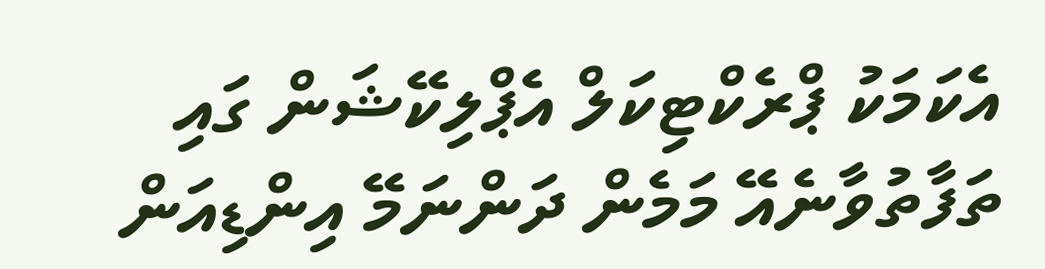އެކަމަކު ޕްރެކްޓިކަލް އެޕްލިކޭޝަން ގައި ތަފާތުވާނެއޭ މަމެން ދަންނަމޭ އިންޑިއަން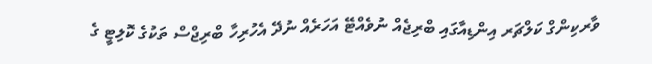ވާރކިންގް ކަލްޗަރ އިންޑިއާގައި ބްރިޖެއް ނުވެއްޓޭ އަހަރެއް ނުދޭ އެހުރިހާ ބްރިޖްސް ތަކުގެ ކޮލިޓީ ގެ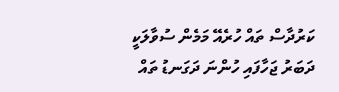ކަރުދާސް ތައް ހުރެއޭ މަމެން ސުވާލަކީ ދަބަރު ޖަހާފައި ހުންނަ ދަގަނޑު ތައް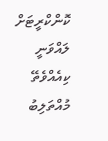ކޮންކްރީޓަށް ލައްވަނީ ކިއެއްވެތޭ މުއްތަލިބު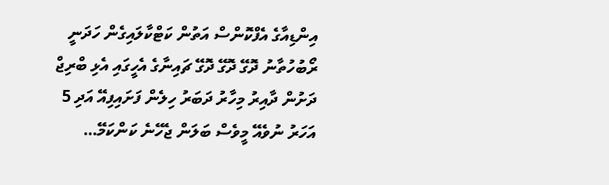އިންޑިއާގެ އެފްކޮންސް އަތުން ކަޓްކާލައިގެން ހަދަނީ ރޯބުހުތާނު ދޮގޭ ދޮގޭ ދޮގޭ ޗައިނާގެ އެހީގައި އެޅި ބްރިޖް ދަށުން ދާއިރު މިހާރު ދަބަރު ހިލެން ފަށައިފިއޭ އަދި 5 އަހަރު ނުވެއޭ މީވެސް ބަލަން ޖެހޭނެ ކަންކަމޭ…